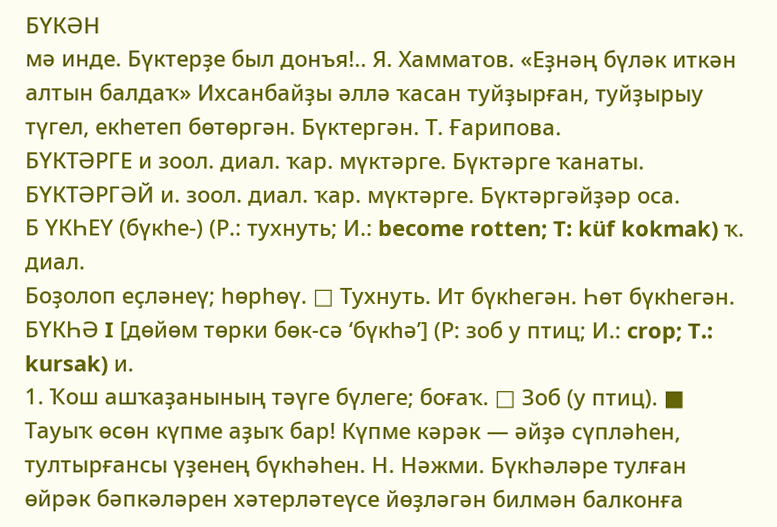БҮКӘН
мә инде. Бүктерҙе был донъя!.. Я. Хамматов. «Еҙнәң бүләк иткән алтын балдаҡ» Ихсанбайҙы әллә ҡасан туйҙырған, туйҙырыу түгел, екһетеп бөтөргән. Бүктергән. Т. Ғарипова.
БҮКТӘРГЕ и зоол. диал. ҡар. мүктәрге. Бүктәрге ҡанаты.
БҮКТӘРГӘЙ и. зоол. диал. ҡар. мүктәрге. Бүктәргәйҙәр оса.
Б ҮКҺЕҮ (бүкһе-) (Р.: тухнуть; И.: become rotten; T: küf kokmak) ҡ. диал.
Боҙолоп еҫләнеү; һөрһөү. □ Тухнуть. Ит бүкһегән. Һөт бүкһегән.
БҮКҺӘ I [дөйөм төрки бөк-сә ‘бүкһә’] (Р: зоб у птиц; И.: crop; T.: kursak) и.
1. Ҡош ашҡаҙанының тәүге бүлеге; боғаҡ. □ Зоб (у птиц). ■ Тауыҡ өсөн күпме аҙыҡ бар! Күпме кәрәк — әйҙә сүпләһен, тултырғансы үҙенең бүкһәһен. Н. Нәжми. Бүкһәләре тулған өйрәк бәпкәләрен хәтерләтеүсе йөҙләгән билмән балконға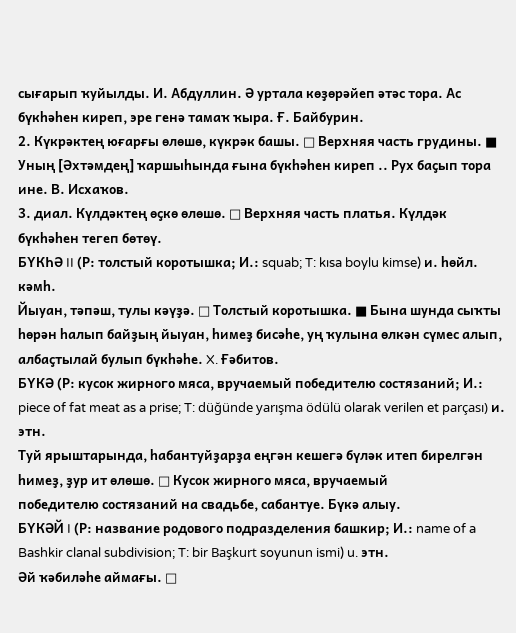сығарып ҡуйылды. И. Абдуллин. Ә уртала көҙөрәйеп әтәс тора. Ас бүкһәһен киреп, эре генә тамаҡ ҡыра. Ғ. Байбурин.
2. Күкрәктең юғарғы өлөшө, күкрәк башы. □ Верхняя часть грудины. ■ Уның [Әхтәмдең] ҡаршыһында ғына бүкһәһен киреп .. Рух баҫып тора ине. В. Исхаҡов.
3. диал. Күлдәктең өҫкө өлөшө. □ Верхняя часть платья. Күлдәк бүкһәһен тегеп бөтөү.
БҮКҺӘ II (Р: толстый коротышка; И.: squab; T: kısa boylu kimse) и. һөйл. кәмһ.
Йыуан, тәпәш, тулы кәүҙә. □ Толстый коротышка. ■ Бына шунда сыҡты һөрән һалып байҙың йыуан, һимеҙ бисәһе, уң ҡулына өлкән сүмес алып, албаҫтылай булып бүкһәһе. X. Ғәбитов.
БҮКӘ (Р: кусок жирного мяса, вручаемый победителю состязаний; И.: piece of fat meat as a prise; T: düğünde yarışma ödülü olarak verilen et parçası) и. этн.
Туй ярыштарында, һабантуйҙарҙа еңгән кешегә бүләк итеп бирелгән һимеҙ, ҙур ит өлөшө. □ Кусок жирного мяса, вручаемый
победителю состязаний на свадьбе, сабантуе. Бүкә алыу.
БҮКӘЙ I (Р: название родового подразделения башкир; И.: name of a Bashkir clanal subdivision; T: bir Başkurt soyunun ismi) u. этн.
Әй ҡәбиләһе аймағы. □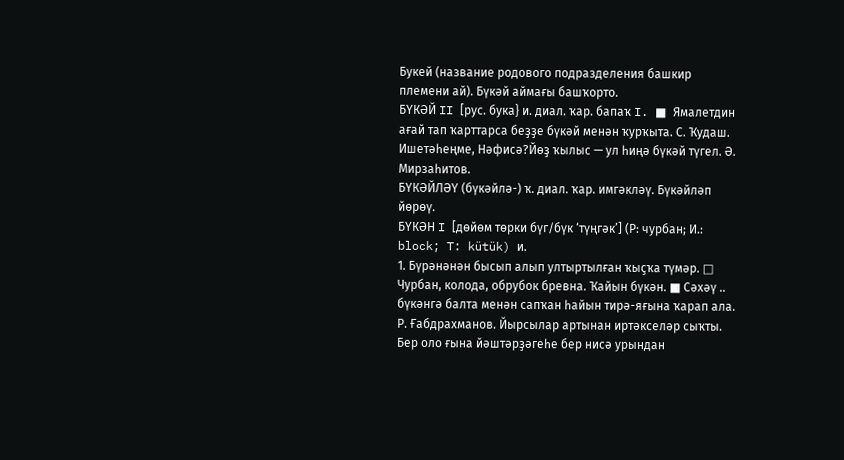Букей (название родового подразделения башкир племени ай). Бүкәй аймағы башҡорто.
БҮКӘЙ II [рус. бука} и. диал. ҡар. бапаҡ I. ■ Ямалетдин ағай тап ҡарттарса беҙҙе бүкәй менән ҡурҡыта. С. Ҡудаш. Ишетәһеңме, Нәфисә?Йөҙ ҡылыс — ул һиңә бүкәй түгел. Ә. Мирзаһитов.
БҮКӘЙЛӘҮ (бүкәйлә-) ҡ. диал. ҡар. имгәкләү. Бүкәйләп йөрөү.
БҮКӘН I [дөйөм төрки бүг/бүк ‘түңгәк’] (Р: чурбан; И.: block; T: kütük) и.
1. Бүрәнәнән бысып алып ултыртылған ҡыҫҡа түмәр. □ Чурбан, колода, обрубок бревна. Ҡайын бүкән. ■ Сәхәү .. бүкәнгә балта менән сапҡан һайын тирә-яғына ҡарап ала. Р. Ғабдрахманов. Йырсылар артынан иртәкселәр сыҡты. Бер оло ғына йәштәрҙәгеһе бер нисә урындан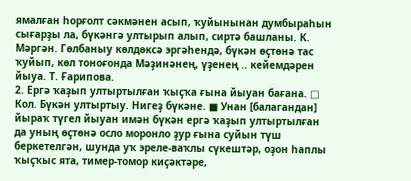ямалған һорғолт сәкмәнен асып, ҡуйынынан думбыраһын сығарҙы ла, бүкәнгә ултырып алып, сиртә башланы. К. Мәргән. Гөлбаныу көлдөксә эргәһендә, бүкән өҫтөнә тас ҡуйып, көл тоноғонда Мәҙинәнең, үҙенең .. кейемдәрен йыуа. Т. Ғарипова.
2. Ергә ҡаҙып ултыртылған ҡыҫҡа ғына йыуан бағана. □ Кол. Бүкән ултыртыу. Нигеҙ бүкәне. ■ Унан [балагандан] йыраҡ түгел йыуан имән бүкән ергә ҡаҙып ултыртылған да уның өҫтөнә осло моронло ҙур ғына суйын түш беркетелгән, шунда уҡ эреле-ваҡлы сүкештәр, оҙон һаплы ҡыҫҡыс ята, тимер-томор киҫәктәре,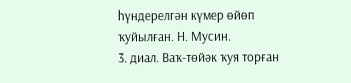һүндерелгән күмер өйөп ҡуйылған. Н. Мусин.
3. диал. Ваҡ-төйәк ҡуя торған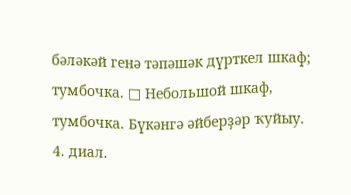бәләкәй генә тәпәшәк дүрткел шкаф; тумбочка. □ Небольшой шкаф, тумбочка. Бүкәнгә әйберҙәр ҡуйыу.
4. диал.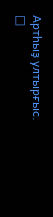Артһыҙ ултырғыс. □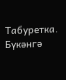Табуретка. Бүкәнгә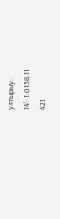ултырыу.
14'- 1.0158.11
421